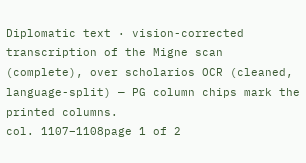Diplomatic text · vision-corrected transcription of the Migne scan (complete), over scholarios OCR (cleaned, language-split) — PG column chips mark the printed columns.
col. 1107–1108page 1 of 2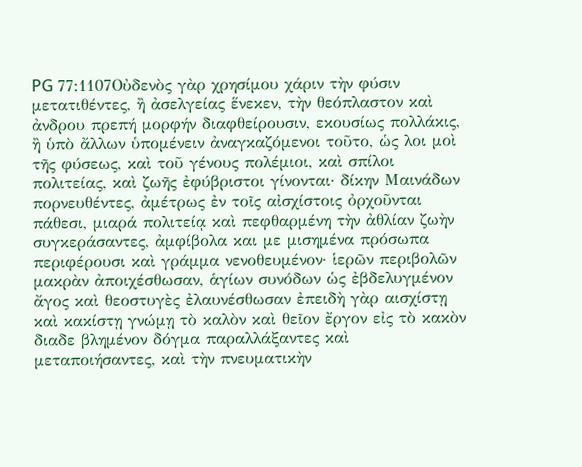PG 77:1107Οὐδενὸς γὰρ χρησίμου χάριν τὴν φύσιν μετατιθέντες, ἢ ἀσελγείας ἕνεκεν, τὴν θεόπλαστον καὶ ἀνδρου πρεπή μορφήν διαφθείρουσιν, εκουσίως πολλάκις, ἢ ὑπὸ ἄλλων ὑπομένειν ἀναγκαζόμενοι τοῦτο, ὡς λοι μοὶ τῆς φύσεως, καὶ τοῦ γένους πολέμιοι, καὶ σπίλοι πολιτείας, καὶ ζωῆς ἐφύβριστοι γίνονται· δίκην Μαινάδων πορνευθέντες, ἀμέτρως ἐν τοῖς αἰσχίστοις ὀρχοῦνται πάθεσι, μιαρά πολιτείᾳ καὶ πεφθαρμένη τὴν ἀθλίαν ζωὴν συγκεράσαντες, ἀμφίβολα και με μισημένα πρόσωπα περιφέρουσι καὶ γράμμα νενοθευμένον· ἱερῶν περιβολῶν μακρὰν ἀποιχέσθωσαν, ἁγίων συνόδων ὡς ἐβδελυγμένον ἄγος καὶ θεοστυγὲς ἐλαυνέσθωσαν ἐπειδὴ γὰρ αισχίστῃ καὶ κακίστῃ γνώμῃ τὸ καλὸν καὶ θεῖον ἔργον εἰς τὸ κακὸν διαδε βλημένον δόγμα παραλλάξαντες καὶ μεταποιήσαντες, καὶ τὴν πνευματικὴν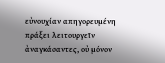εὐνουχίαν απηγορευμένη πράξει λειτουργεῖν ἀναγκάσαντες, οὐ μόνον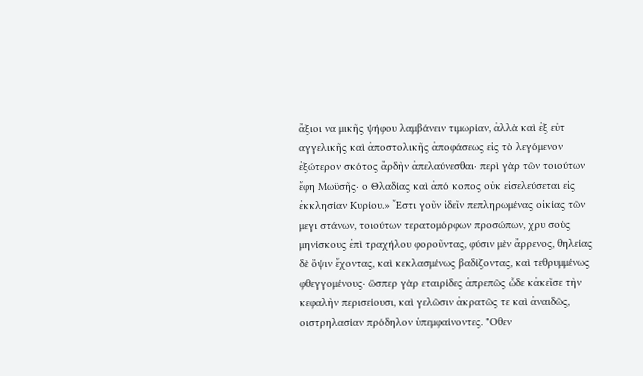ἄξιοι να μικῆς ψήφου λαμβάνειν τιμωρίαν, ἀλλὰ καὶ ἐξ εὐτ αγγελικῆς καὶ ἀποστολικῆς ἀποφάσεως εἰς τὸ λεγόμενον ἐξώτερον σκότος ἄρδὴν ἀπελαύνεσθαι· περὶ γὰρ τῶν τοιούτων ἔφη Μωϋσῆς· ο Θλαδίας καὶ ἀπό κοπος οὐκ εἰσελεύσεται εἰς ἐκκλησίαν Κυρίου.» Ἔστι γοῦν ἰδεῖν πεπληρωμένας οἰκίας τῶν μεγι στάνων, τοιούτων τερατομόρφων προσώπων, χρυ σοὺς μηνίσκους ἐπὶ τραχήλου φοροῦντας, φύσιν μὲν ἄρρενος, θηλείας δὲ ὄψιν ἔχοντας, καὶ κεκλασμένως βαδίζοντας, καὶ τεθρυμμένως φθεγγομένους· ὥσπερ γὰρ εταιρίδες ἀπρεπῶς ὧδε κἀκεῖσε τὴν κεφαλὴν περισείουσι, καὶ γελῶσιν ἀκρατῶς τε καὶ ἀναιδῶς, οιστρηλασίαν πρόδηλον ὑπεμφαίνοντες. "Οθεν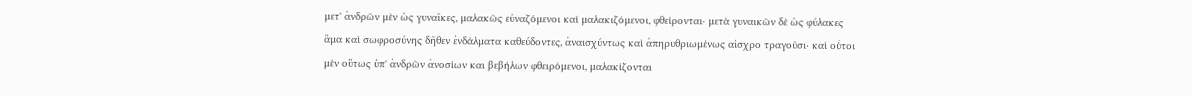μετ' ἀνδρῶν μὲν ὡς γυναῖκες, μαλακῶς εὐναζόμενοι καὶ μαλακιζόμενοι, φθείρονται· μετὰ γυναικῶν δὲ ὡς φύλακες ἅμα καὶ σωφροσύνης δῆθεν ἐνδάλματα καθεύδοντες, ἀναισχύντως καὶ ἀπηρυθριωμένως αἰσχρο τραγοῦσι· καὶ οὗτοι μὲν οὕτως ὑπ' ἀνδρῶν ἀνοσίων και βεβήλων φθειρόμενοι, μαλακίζονται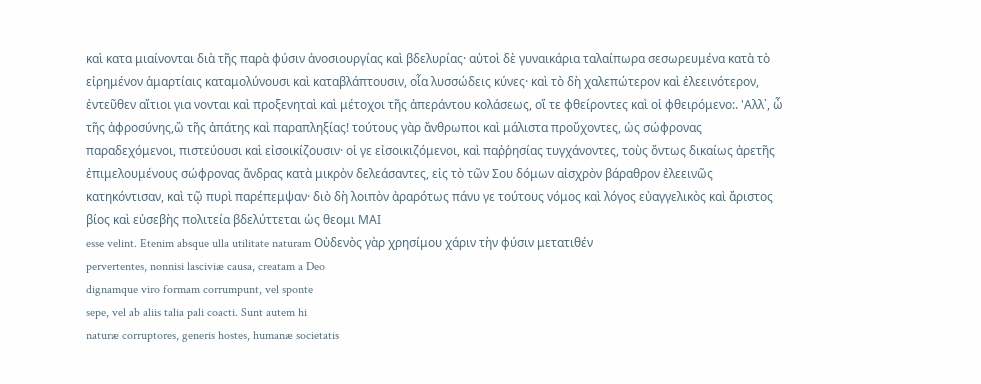καὶ κατα μιαίνονται διὰ τῆς παρὰ φύσιν ἀνοσιουργίας καὶ βδελυρίας· αὐτοὶ δὲ γυναικάρια ταλαίπωρα σεσωρευμένα κατὰ τὸ εἰρημένον ἁμαρτίαις καταμολύνουσι καὶ καταβλάπτουσιν, οἷα λυσσώδεις κύνες· καὶ τὸ δὴ χαλεπώτερον καὶ ἐλεεινότερον, ἐντεῦθεν αἴτιοι για νονται καὶ προξενηταὶ καὶ μέτοχοι τῆς ἀπεράντου κολάσεως, οἵ τε φθείροντες καὶ οἱ φθειρόμενο:. 'Αλλ᾽, ὦ τῆς ἀφροσύνης,ὢ τῆς ἀπάτης καὶ παραπληξίας! τούτους γὰρ ἄνθρωποι καὶ μάλιστα προὔχοντες, ὡς σώφρονας παραδεχόμενοι, πιστεύουσι καὶ εἰσοικίζουσιν· οἱ γε εἰσοικιζόμενοι, καὶ παῤῥησίας τυγχάνοντες, τοὺς ὄντως δικαίως ἀρετῆς ἐπιμελουμένους σώφρονας ἄνδρας κατὰ μικρὸν δελεάσαντες, εἰς τὸ τῶν Σου δόμων αἰσχρὸν βάραθρον ἐλεεινῶς κατηκόντισαν, καὶ τῷ πυρὶ παρέπεμψαν· διὸ δὴ λοιπὸν ἀραρότως πάνυ γε τούτους νόμος καὶ λόγος εὐαγγελικὸς καὶ ἄριστος βίος καὶ εὐσεβὴς πολιτεία βδελύττεται ὡς θεομι ΜΑΙ
esse velint. Etenim absque ulla utilitate naturam Οὐδενὸς γὰρ χρησίμου χάριν τὴν φύσιν μετατιθέν
pervertentes, nonnisi lasciviæ causa, creatam a Deo
dignamque viro formam corrumpunt, vel sponte
sepe, vel ab aliis talia pali coacti. Sunt autem hi
naturæ corruptores, generis hostes, humanæ societatis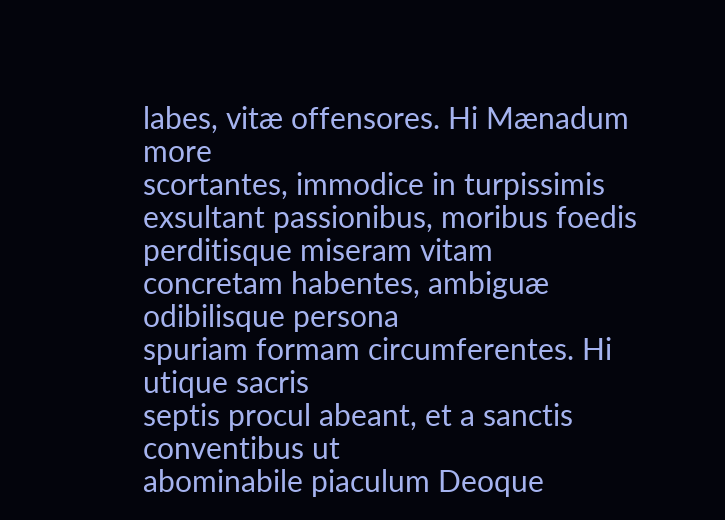labes, vitæ offensores. Hi Mænadum more
scortantes, immodice in turpissimis exsultant passionibus, moribus foedis perditisque miseram vitam
concretam habentes, ambiguæ odibilisque persona
spuriam formam circumferentes. Hi utique sacris
septis procul abeant, et a sanctis conventibus ut
abominabile piaculum Deoque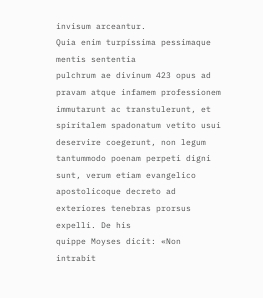invisum arceantur.
Quia enim turpíssima pessimaque mentis sententia
pulchrum ae divinum 423 opus ad pravam atque infamem professionem immutarunt ac transtulerunt, et
spiritalem spadonatum vetito usui deservire coegerunt, non legum tantummodo poenam perpeti digni
sunt, verum etiam evangelico apostolicoque decreto ad exteriores tenebras prorsus expelli. De his
quippe Moyses dicit: «Non intrabit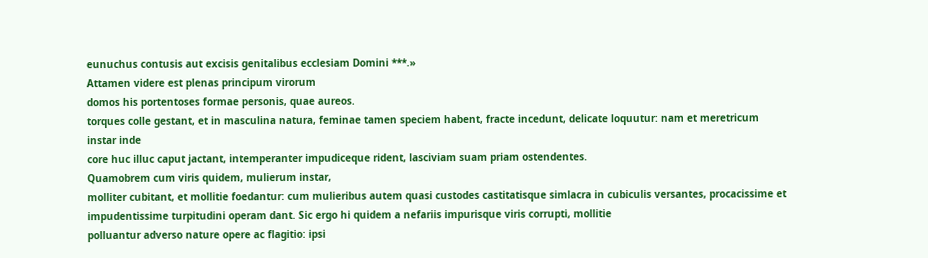eunuchus contusis aut excisis genitalibus ecclesiam Domini ***.»
Attamen videre est plenas principum virorum
domos his portentoses formae personis, quae aureos.
torques colle gestant, et in masculina natura, feminae tamen speciem habent, fracte incedunt, delicate loquutur: nam et meretricum instar inde
core huc illuc caput jactant, intemperanter impudiceque rident, lasciviam suam priam ostendentes.
Quamobrem cum viris quidem, mulierum instar,
molliter cubitant, et mollitie foedantur: cum mulieribus autem quasi custodes castitatisque simlacra in cubiculis versantes, procacissime et impudentissime turpitudini operam dant. Sic ergo hi quidem a nefariis impurisque viris corrupti, mollitie
polluantur adverso nature opere ac flagitio: ipsi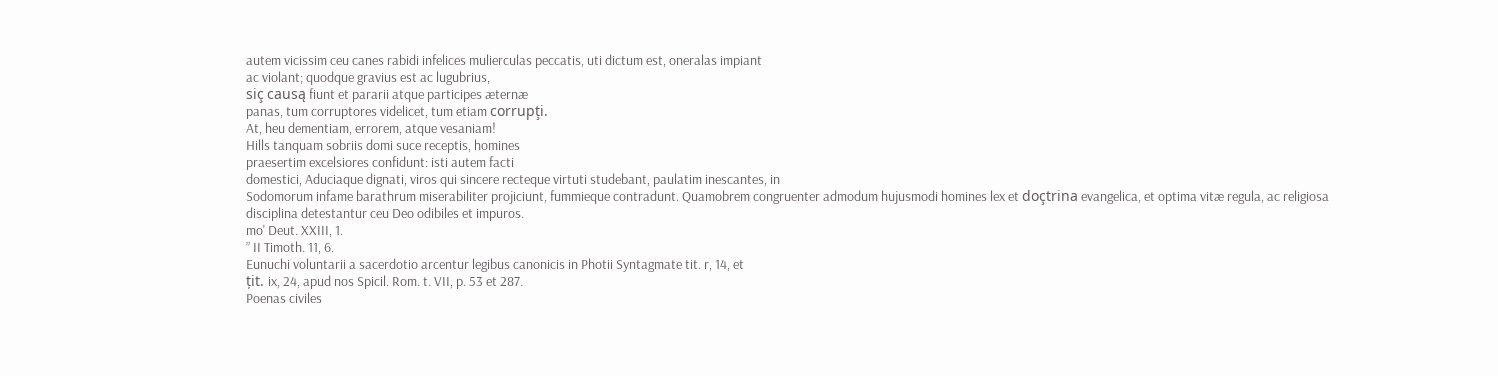autem vicissim ceu canes rabidi infelices mulierculas peccatis, uti dictum est, oneralas impiant
ac violant; quodque gravius est ac lugubrius,
siç causą fiunt et pararii atque participes æternæ
panas, tum corruptores videlicet, tum etiam corrupţi.
At, heu dementiam, errorem, atque vesaniam!
Hills tanquam sobriis domi suce receptis, homines
praesertim excelsiores confidunt: isti autem facti
domestici, Aduciaque dignati, viros qui sincere recteque virtuti studebant, paulatim inescantes, in
Sodomorum infame barathrum miserabiliter projiciunt, fummieque contradunt. Quamobrem congruenter admodum hujusmodi homines lex et doçtrina evangelica, et optima vitæ regula, ac religiosa
disciplina detestantur ceu Deo odibiles et impuros.
mo' Deut. XXIII, 1.
” II Timoth. 11, 6.
Eunuchi voluntarii a sacerdotio arcentur legibus canonicis in Photii Syntagmate tit. r, 14, et
țit. ix, 24, apud nos Spicil. Rom. t. VII, p. 53 et 287.
Poenas civiles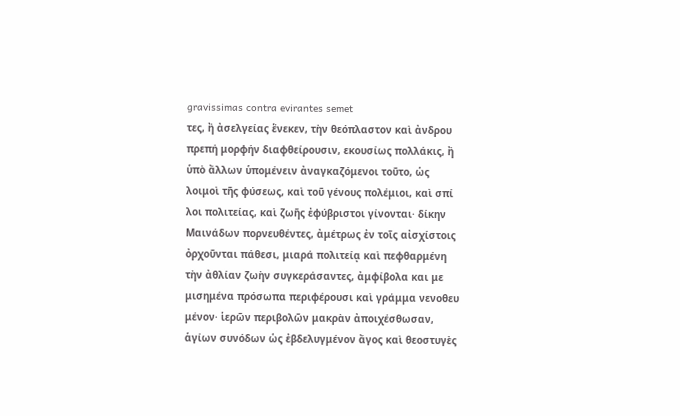gravissimas contra evirantes semet
τες, ἢ ἀσελγείας ἕνεκεν, τὴν θεόπλαστον καὶ ἀνδρου
πρεπή μορφήν διαφθείρουσιν, εκουσίως πολλάκις, ἢ
ὑπὸ ἄλλων ὑπομένειν ἀναγκαζόμενοι τοῦτο, ὡς λοιμοὶ τῆς φύσεως, καὶ τοῦ γένους πολέμιοι, καὶ σπί
λοι πολιτείας, καὶ ζωῆς ἐφύβριστοι γίνονται· δίκην
Μαινάδων πορνευθέντες, ἀμέτρως ἐν τοῖς αἰσχίστοις
ὀρχοῦνται πάθεσι, μιαρά πολιτείᾳ καὶ πεφθαρμένη
τὴν ἀθλίαν ζωὴν συγκεράσαντες, ἀμφίβολα και με
μισημένα πρόσωπα περιφέρουσι καὶ γράμμα νενοθευ
μένον· ἱερῶν περιβολῶν μακρὰν ἀποιχέσθωσαν,
ἁγίων συνόδων ὡς ἐβδελυγμένον ἄγος καὶ θεοστυγὲς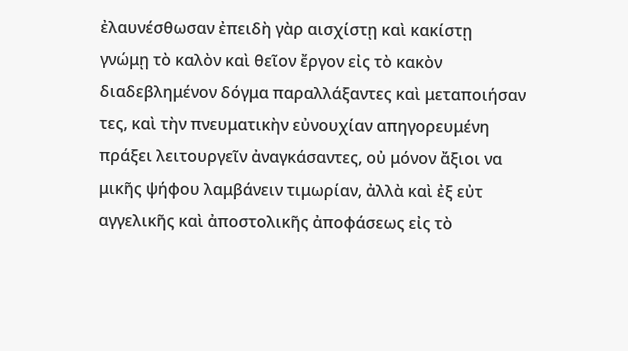ἐλαυνέσθωσαν ἐπειδὴ γὰρ αισχίστῃ καὶ κακίστῃ
γνώμῃ τὸ καλὸν καὶ θεῖον ἔργον εἰς τὸ κακὸν διαδεβλημένον δόγμα παραλλάξαντες καὶ μεταποιήσαν
τες, καὶ τὴν πνευματικὴν εὐνουχίαν απηγορευμένη
πράξει λειτουργεῖν ἀναγκάσαντες, οὐ μόνον ἄξιοι να
μικῆς ψήφου λαμβάνειν τιμωρίαν, ἀλλὰ καὶ ἐξ εὐτ
αγγελικῆς καὶ ἀποστολικῆς ἀποφάσεως εἰς τὸ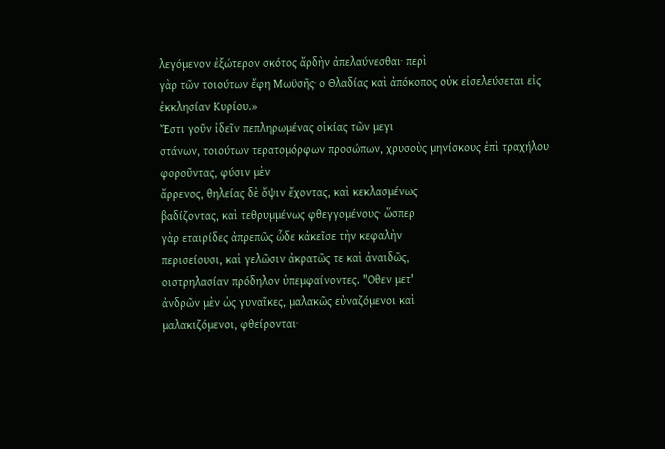λεγόμενον ἐξώτερον σκότος ἄρδὴν ἀπελαύνεσθαι· περὶ
γὰρ τῶν τοιούτων ἔφη Μωϋσῆς· ο Θλαδίας καὶ ἀπόκοπος οὐκ εἰσελεύσεται εἰς ἐκκλησίαν Κυρίου.»
Ἔστι γοῦν ἰδεῖν πεπληρωμένας οἰκίας τῶν μεγι
στάνων, τοιούτων τερατομόρφων προσώπων, χρυσοὺς μηνίσκους ἐπὶ τραχήλου φοροῦντας, φύσιν μὲν
ἄρρενος, θηλείας δὲ ὄψιν ἔχοντας, καὶ κεκλασμένως
βαδίζοντας, καὶ τεθρυμμένως φθεγγομένους· ὥσπερ
γὰρ εταιρίδες ἀπρεπῶς ὧδε κἀκεῖσε τὴν κεφαλὴν
περισείουσι, καὶ γελῶσιν ἀκρατῶς τε καὶ ἀναιδῶς,
οιστρηλασίαν πρόδηλον ὑπεμφαίνοντες. "Οθεν μετ'
ἀνδρῶν μὲν ὡς γυναῖκες, μαλακῶς εὐναζόμενοι καὶ
μαλακιζόμενοι, φθείρονται·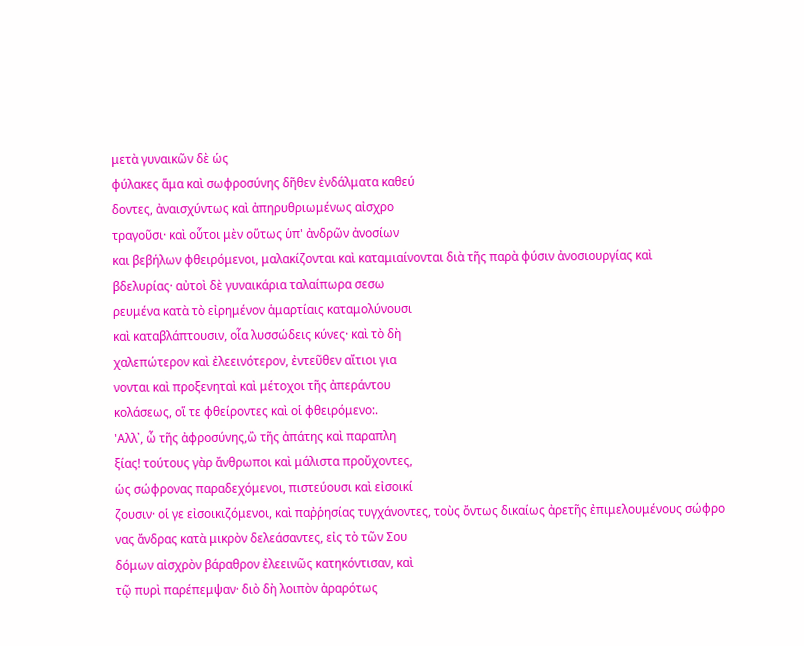μετὰ γυναικῶν δὲ ὡς
φύλακες ἅμα καὶ σωφροσύνης δῆθεν ἐνδάλματα καθεύ
δοντες, ἀναισχύντως καὶ ἀπηρυθριωμένως αἰσχρο
τραγοῦσι· καὶ οὗτοι μὲν οὕτως ὑπ' ἀνδρῶν ἀνοσίων
και βεβήλων φθειρόμενοι, μαλακίζονται καὶ καταμιαίνονται διὰ τῆς παρὰ φύσιν ἀνοσιουργίας καὶ
βδελυρίας· αὐτοὶ δὲ γυναικάρια ταλαίπωρα σεσω
ρευμένα κατὰ τὸ εἰρημένον ἁμαρτίαις καταμολύνουσι
καὶ καταβλάπτουσιν, οἷα λυσσώδεις κύνες· καὶ τὸ δὴ
χαλεπώτερον καὶ ἐλεεινότερον, ἐντεῦθεν αἴτιοι για
νονται καὶ προξενηταὶ καὶ μέτοχοι τῆς ἀπεράντου
κολάσεως, οἵ τε φθείροντες καὶ οἱ φθειρόμενο:.
'Αλλ᾽, ὦ τῆς ἀφροσύνης,ὢ τῆς ἀπάτης καὶ παραπλη
ξίας! τούτους γὰρ ἄνθρωποι καὶ μάλιστα προὔχοντες,
ὡς σώφρονας παραδεχόμενοι, πιστεύουσι καὶ εἰσοικί
ζουσιν· οἱ γε εἰσοικιζόμενοι, καὶ παῤῥησίας τυγχάνοντες, τοὺς ὄντως δικαίως ἀρετῆς ἐπιμελουμένους σώφρο
νας ἄνδρας κατὰ μικρὸν δελεάσαντες, εἰς τὸ τῶν Σου
δόμων αἰσχρὸν βάραθρον ἐλεεινῶς κατηκόντισαν, καὶ
τῷ πυρὶ παρέπεμψαν· διὸ δὴ λοιπὸν ἀραρότως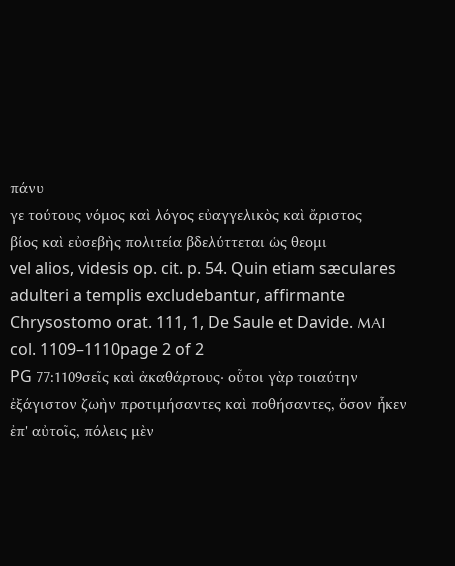πάνυ
γε τούτους νόμος καὶ λόγος εὐαγγελικὸς καὶ ἄριστος
βίος καὶ εὐσεβὴς πολιτεία βδελύττεται ὡς θεομι
vel alios, videsis op. cit. p. 54. Quin etiam sæculares adulteri a templis excludebantur, affirmante
Chrysostomo orat. 111, 1, De Saule et Davide. MΑΙ
col. 1109–1110page 2 of 2
PG 77:1109σεῖς καὶ ἀκαθάρτους· οὗτοι γὰρ τοιαύτην ἐξάγιστον ζωὴν προτιμήσαντες καὶ ποθήσαντες, ὅσον ἧκεν ἐπ' αὐτοῖς, πόλεις μὲν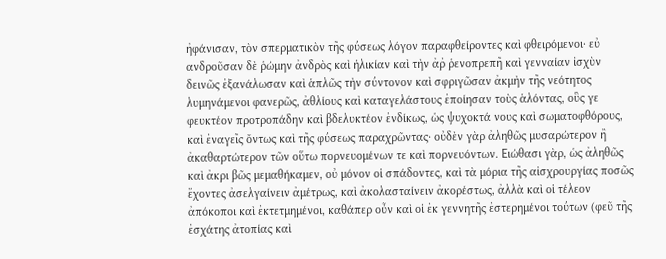ἠφάνισαν, τὸν σπερματικὸν τῆς φύσεως λόγον παραφθείροντες καὶ φθειρόμενοι· εὐ ανδροῦσαν δὲ ῥώμην ἀνδρὸς καὶ ἡλικίαν καὶ τὴν ἀῤ ῥενοπρεπῆ καὶ γενναίαν ἰσχὺν δεινῶς ἐξανάλωσαν καὶ ἁπλῶς τὴν σύντονον καὶ σφριγῶσαν ἀκμὴν τῆς νεότητος λυμηνάμενοι φανερῶς, ἀθλίους καὶ καταγελάστους ἐποίησαν τοὺς ἁλόντας, οὓς γε φευκτέον προτροπάδην καὶ βδελυκτέον ἐνδίκως, ὡς ψυχοκτά νους καὶ σωματοφθόρους, καὶ ἐναγεῖς ὄντως καὶ τῆς φύσεως παραχρῶντας· οὐδὲν γὰρ ἀληθῶς μυσαρώτερον ἢ ἀκαθαρτώτερον τῶν οὕτω πορνευομένων τε καὶ πορνευόντων. Ειώθασι γὰρ, ὡς ἀληθῶς καὶ ἀκρι βῶς μεμαθήκαμεν, οὐ μόνον οἱ σπάδοντες, καὶ τὰ μόρια τῆς αἰσχρουργίας ποσῶς ἔχοντες ἀσελγαίνειν ἀμέτρως, καὶ ἀκολασταίνειν ἀκορέστως, ἀλλὰ καὶ οἱ τέλεον ἀπόκοποι καὶ ἐκτετμημένοι, καθάπερ οὖν καὶ οἱ ἐκ γεννητῆς ἐστερημένοι τούτων (φεῦ τῆς ἐσχάτης ἀτοπίας καὶ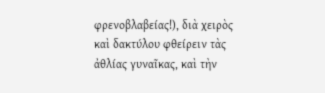φρενοβλαβείας!), διὰ χειρὸς καὶ δακτύλου φθείρειν τὰς ἀθλίας γυναῖκας, καὶ τὴν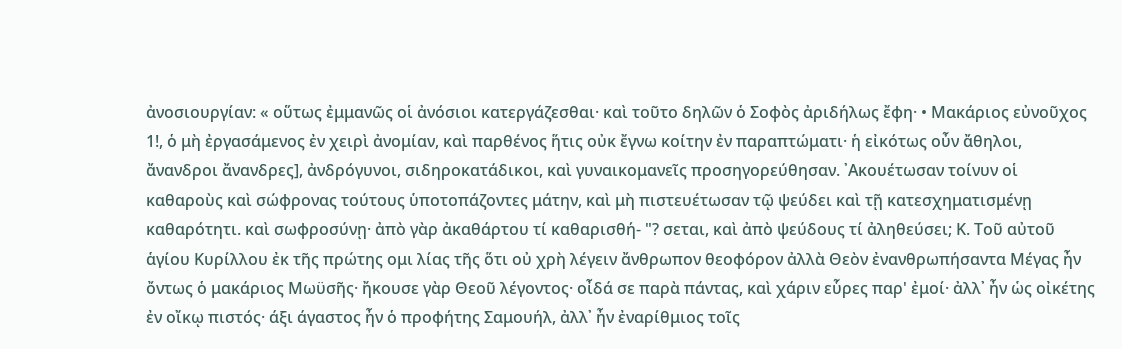ἀνοσιουργίαν: « οὕτως ἐμμανῶς οἱ ἀνόσιοι κατεργάζεσθαι· καὶ τοῦτο δηλῶν ὁ Σοφὸς ἀριδήλως ἔφη· • Μακάριος εὐνοῦχος 1!, ὁ μὴ ἐργασάμενος ἐν χειρὶ ἀνομίαν, καὶ παρθένος ἥτις οὐκ ἔγνω κοίτην ἐν παραπτώματι· ἡ εἰκότως οὖν ἄθηλοι, ἄνανδροι ἄνανδρες], ἀνδρόγυνοι, σιδηροκατάδικοι, καὶ γυναικομανεῖς προσηγορεύθησαν. ᾿Ακουέτωσαν τοίνυν οἱ καθαροὺς καὶ σώφρονας τούτους ὑποτοπάζοντες μάτην, καὶ μὴ πιστευέτωσαν τῷ ψεύδει καὶ τῇ κατεσχηματισμένῃ καθαρότητι. καὶ σωφροσύνῃ· ἀπὸ γὰρ ἀκαθάρτου τί καθαρισθή- "? σεται, καὶ ἀπὸ ψεύδους τί ἀληθεύσει; Κ. Τοῦ αὐτοῦ ἁγίου Κυρίλλου ἐκ τῆς πρώτης ομι λίας τῆς ὅτι οὐ χρὴ λέγειν ἄνθρωπον θεοφόρον ἀλλὰ Θεὸν ἐνανθρωπήσαντα Μέγας ἦν ὄντως ὁ μακάριος Μωϋσῆς· ἤκουσε γὰρ Θεοῦ λέγοντος· οἶδά σε παρὰ πάντας, καὶ χάριν εὗρες παρ' ἐμοί· ἀλλ᾽ ἦν ὡς οἰκέτης ἐν οἴκῳ πιστός· άξι άγαστος ἦν ὁ προφήτης Σαμουήλ, ἀλλ᾽ ἦν ἐναρίθμιος τοῖς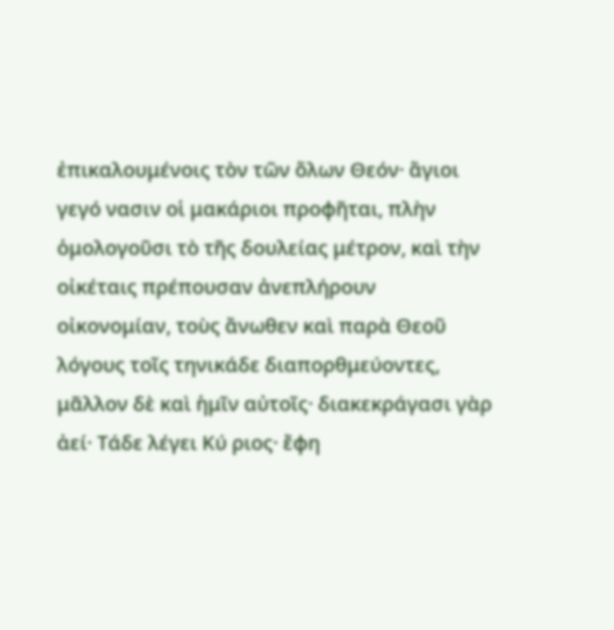ἐπικαλουμένοις τὸν τῶν ὅλων Θεόν· ἅγιοι γεγό νασιν οἱ μακάριοι προφῆται, πλὴν ὁμολογοῦσι τὸ τῆς δουλείας μέτρον, καὶ τὴν οἰκέταις πρέπουσαν ἀνεπλήρουν οἰκονομίαν, τοὺς ἄνωθεν καὶ παρὰ Θεοῦ λόγους τοῖς τηνικάδε διαπορθμεύοντες, μᾶλλον δὲ καὶ ἡμῖν αὐτοῖς· διακεκράγασι γὰρ ἀεί· Τάδε λέγει Κύ ριος· ἔφη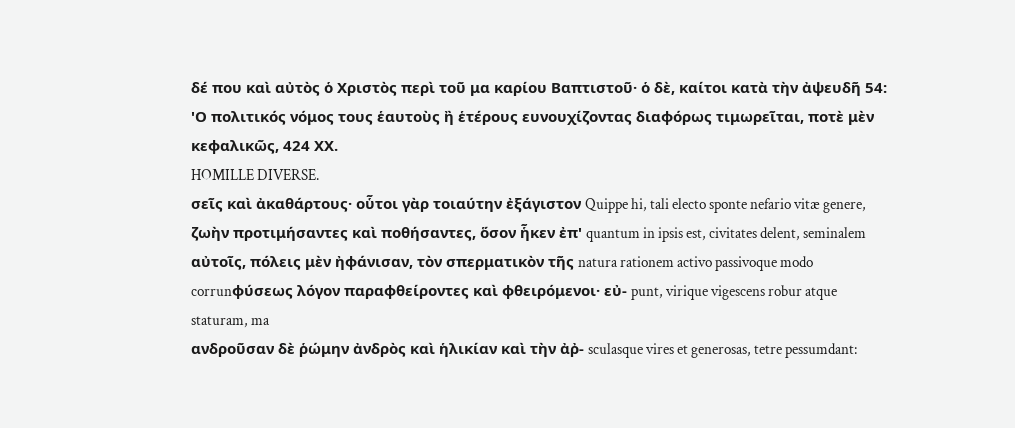δέ που καὶ αὐτὸς ὁ Χριστὸς περὶ τοῦ μα καρίου Βαπτιστοῦ· ὁ δὲ, καίτοι κατὰ τὴν ἀψευδῆ 54: 'Ο πολιτικός νόμος τους ἑαυτοὺς ἢ ἑτέρους ευνουχίζοντας διαφόρως τιμωρεῖται, ποτὲ μὲν κεφαλικῶς, 424 ΧΧ.
HOMILLE DIVERSE.
σεῖς καὶ ἀκαθάρτους· οὗτοι γὰρ τοιαύτην ἐξάγιστον Quippe hi, tali electo sponte nefario vitæ genere,
ζωὴν προτιμήσαντες καὶ ποθήσαντες, ὅσον ἧκεν ἐπ' quantum in ipsis est, civitates delent, seminalem
αὐτοῖς, πόλεις μὲν ἠφάνισαν, τὸν σπερματικὸν τῆς natura rationem activo passivoque modo corrunφύσεως λόγον παραφθείροντες καὶ φθειρόμενοι· εὐ- punt, virique vigescens robur atque staturam, ma
ανδροῦσαν δὲ ῥώμην ἀνδρὸς καὶ ἡλικίαν καὶ τὴν ἀῤ- sculasque vires et generosas, tetre pessumdant: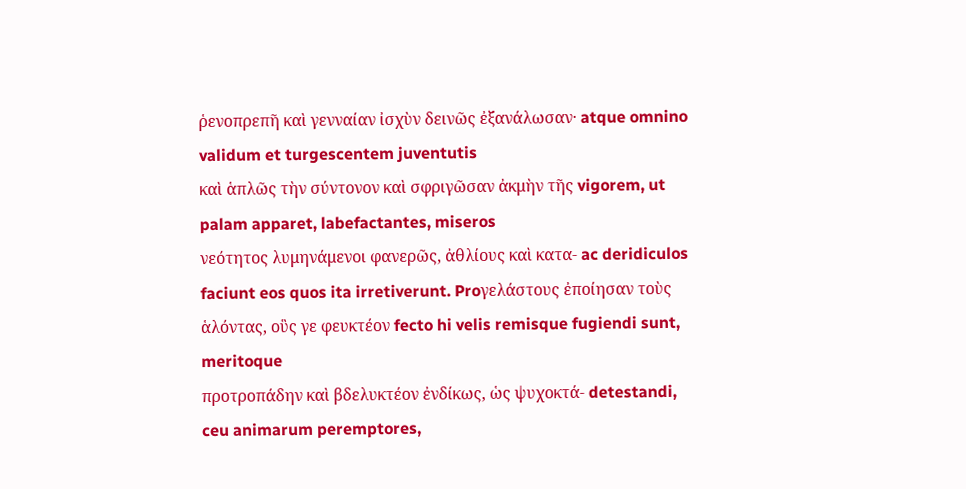ῥενοπρεπῆ καὶ γενναίαν ἰσχὺν δεινῶς ἐξανάλωσαν· atque omnino validum et turgescentem juventutis
καὶ ἁπλῶς τὴν σύντονον καὶ σφριγῶσαν ἀκμὴν τῆς vigorem, ut palam apparet, labefactantes, miseros
νεότητος λυμηνάμενοι φανερῶς, ἀθλίους καὶ κατα- ac deridiculos faciunt eos quos ita irretiverunt. Proγελάστους ἐποίησαν τοὺς ἁλόντας, οὓς γε φευκτέον fecto hi velis remisque fugiendi sunt, meritoque
προτροπάδην καὶ βδελυκτέον ἐνδίκως, ὡς ψυχοκτά- detestandi, ceu animarum peremptores,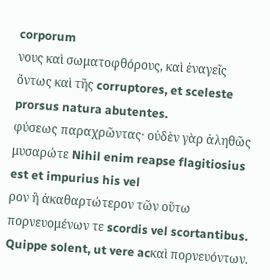corporum
νους καὶ σωματοφθόρους, καὶ ἐναγεῖς ὄντως καὶ τῆς corruptores, et sceleste prorsus natura abutentes.
φύσεως παραχρῶντας· οὐδὲν γὰρ ἀληθῶς μυσαρώτε Nihil enim reapse flagitiosius est et impurius his vel
ρον ἢ ἀκαθαρτώτερον τῶν οὕτω πορνευομένων τε scordis vel scortantibus. Quippe solent, ut vere acκαὶ πορνευόντων.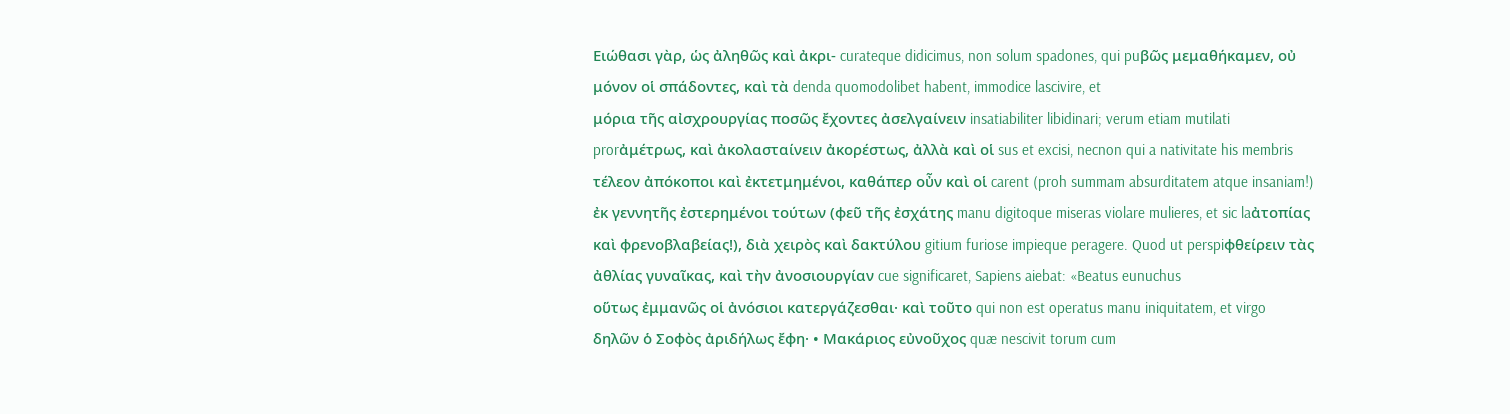Ειώθασι γὰρ, ὡς ἀληθῶς καὶ ἀκρι- curateque didicimus, non solum spadones, qui puβῶς μεμαθήκαμεν, οὐ μόνον οἱ σπάδοντες, καὶ τὰ denda quomodolibet habent, immodice lascivire, et
μόρια τῆς αἰσχρουργίας ποσῶς ἔχοντες ἀσελγαίνειν insatiabiliter libidinari; verum etiam mutilati prorἀμέτρως, καὶ ἀκολασταίνειν ἀκορέστως, ἀλλὰ καὶ οἱ sus et excisi, necnon qui a nativitate his membris
τέλεον ἀπόκοποι καὶ ἐκτετμημένοι, καθάπερ οὖν καὶ οἱ carent (proh summam absurditatem atque insaniam!)
ἐκ γεννητῆς ἐστερημένοι τούτων (φεῦ τῆς ἐσχάτης manu digitoque miseras violare mulieres, et sic laἀτοπίας καὶ φρενοβλαβείας!), διὰ χειρὸς καὶ δακτύλου gitium furiose impieque peragere. Quod ut perspiφθείρειν τὰς ἀθλίας γυναῖκας, καὶ τὴν ἀνοσιουργίαν cue significaret, Sapiens aiebat: «Beatus eunuchus
οὕτως ἐμμανῶς οἱ ἀνόσιοι κατεργάζεσθαι· καὶ τοῦτο qui non est operatus manu iniquitatem, et virgo
δηλῶν ὁ Σοφὸς ἀριδήλως ἔφη· • Μακάριος εὐνοῦχος quæ nescivit torum cum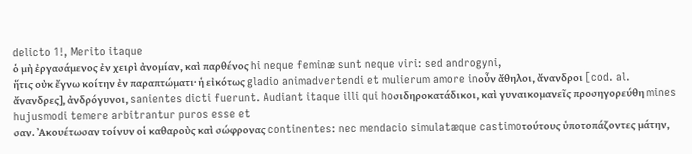delicto 1!, Merito itaque
ὁ μὴ ἐργασάμενος ἐν χειρὶ ἀνομίαν, καὶ παρθένος hi neque feminæ sunt neque viri: sed androgyni,
ἥτις οὐκ ἔγνω κοίτην ἐν παραπτώματι· ἡ εἰκότως gladio animadvertendi et mulierum amore inοὖν ἄθηλοι, ἄνανδροι [cod. al. ἄνανδρες], ἀνδρόγυνοι, sanientes dicti fuerunt. Audiant itaque illi qui hoσιδηροκατάδικοι, καὶ γυναικομανεῖς προσηγορεύθη mines hujusmodi temere arbitrantur puros esse et
σαν. ᾿Ακουέτωσαν τοίνυν οἱ καθαροὺς καὶ σώφρονας continentes: nec mendacio simulatæque castimoτούτους ὑποτοπάζοντες μάτην,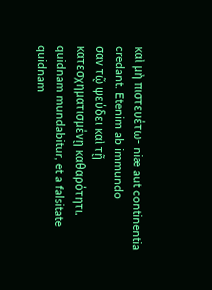καὶ μὴ πιστευέτω- niæ aut continentia credant. Etenim ab immundo
σαν τῷ ψεύδει καὶ τῇ κατεσχηματισμένῃ καθαρότητι. quidnam mundabitur, et a falsitate quidnam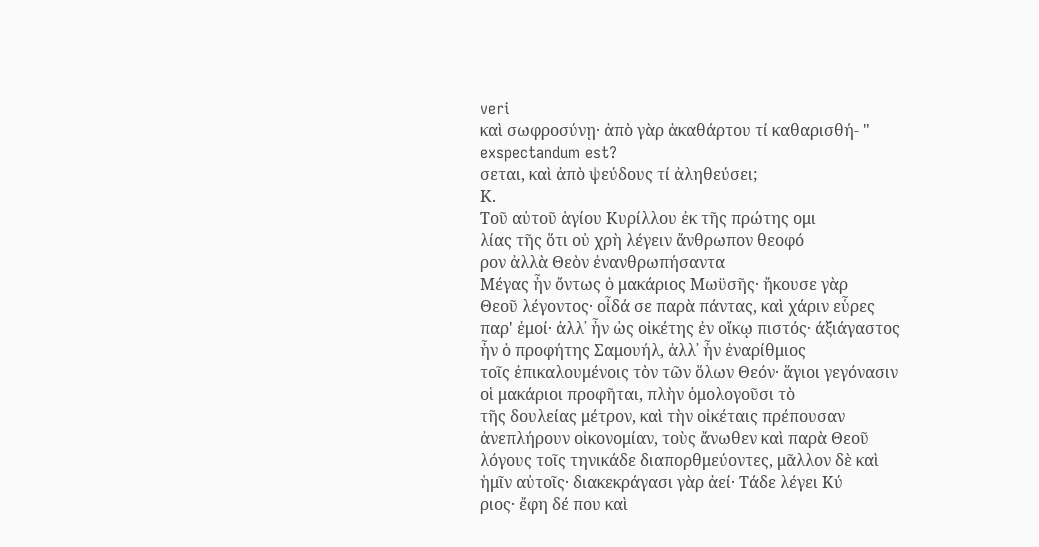veri
καὶ σωφροσύνῃ· ἀπὸ γὰρ ἀκαθάρτου τί καθαρισθή- " exspectandum est?
σεται, καὶ ἀπὸ ψεύδους τί ἀληθεύσει;
Κ.
Τοῦ αὐτοῦ ἁγίου Κυρίλλου ἐκ τῆς πρώτης ομι
λίας τῆς ὅτι οὐ χρὴ λέγειν ἄνθρωπον θεοφό
ρον ἀλλὰ Θεὸν ἐνανθρωπήσαντα
Μέγας ἦν ὄντως ὁ μακάριος Μωϋσῆς· ἤκουσε γὰρ
Θεοῦ λέγοντος· οἶδά σε παρὰ πάντας, καὶ χάριν εὗρες
παρ' ἐμοί· ἀλλ᾽ ἦν ὡς οἰκέτης ἐν οἴκῳ πιστός· άξιάγαστος ἦν ὁ προφήτης Σαμουήλ, ἀλλ᾽ ἦν ἐναρίθμιος
τοῖς ἐπικαλουμένοις τὸν τῶν ὅλων Θεόν· ἅγιοι γεγόνασιν οἱ μακάριοι προφῆται, πλὴν ὁμολογοῦσι τὸ
τῆς δουλείας μέτρον, καὶ τὴν οἰκέταις πρέπουσαν
ἀνεπλήρουν οἰκονομίαν, τοὺς ἄνωθεν καὶ παρὰ Θεοῦ
λόγους τοῖς τηνικάδε διαπορθμεύοντες, μᾶλλον δὲ καὶ
ἡμῖν αὐτοῖς· διακεκράγασι γὰρ ἀεί· Τάδε λέγει Κύ
ριος· ἔφη δέ που καὶ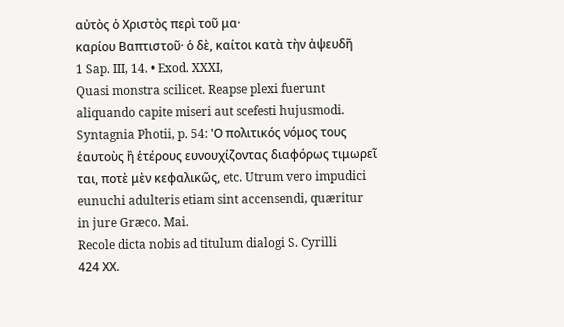αὐτὸς ὁ Χριστὸς περὶ τοῦ μα·
καρίου Βαπτιστοῦ· ὁ δὲ, καίτοι κατὰ τὴν ἀψευδῆ
1 Sap. III, 14. • Exod. XXXI,
Quasi monstra scilicet. Reapse plexi fuerunt
aliquando capite miseri aut scefesti hujusmodi.
Syntagnia Photii, p. 54: 'Ο πολιτικός νόμος τους
ἑαυτοὺς ἢ ἑτέρους ευνουχίζοντας διαφόρως τιμωρεῖ
ται, ποτὲ μὲν κεφαλικῶς, etc. Utrum vero impudici
eunuchi adulteris etiam sint accensendi, quæritur
in jure Græco. Mai.
Recole dicta nobis ad titulum dialogi S. Cyrilli
424 ΧΧ.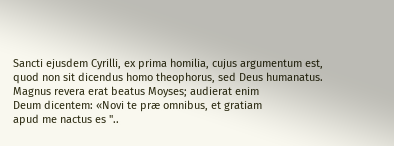Sancti ejusdem Cyrilli, ex prima homilia, cujus argumentum est, quod non sit dicendus homo theophorus, sed Deus humanatus.
Magnus revera erat beatus Moyses; audierat enim
Deum dicentem: «Novi te præ omnibus, et gratiam
apud me nactus es "..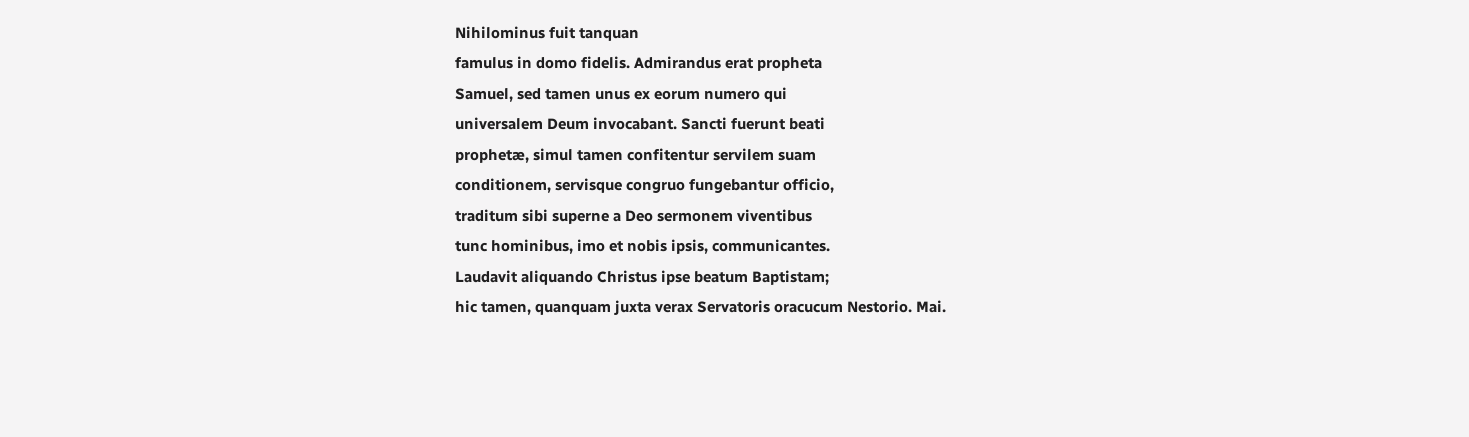Nihilominus fuit tanquan
famulus in domo fidelis. Admirandus erat propheta
Samuel, sed tamen unus ex eorum numero qui
universalem Deum invocabant. Sancti fuerunt beati
prophetæ, simul tamen confitentur servilem suam
conditionem, servisque congruo fungebantur officio,
traditum sibi superne a Deo sermonem viventibus
tunc hominibus, imo et nobis ipsis, communicantes.
Laudavit aliquando Christus ipse beatum Baptistam;
hic tamen, quanquam juxta verax Servatoris oracucum Nestorio. Mai.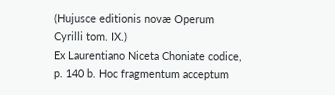(Hujusce editionis novæ Operum
Cyrilli tom. IX.)
Ex Laurentiano Niceta Choniate codice,
p. 140 b. Hoc fragmentum acceptum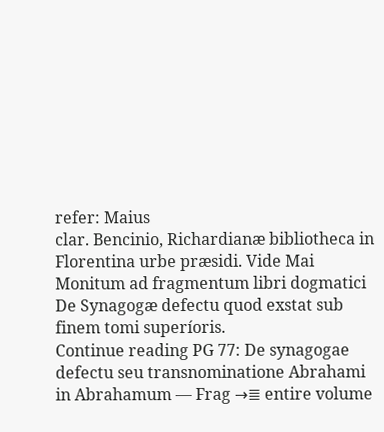refer: Maius
clar. Bencinio, Richardianæ bibliotheca in Florentina urbe præsidi. Vide Mai Monitum ad fragmentum libri dogmatici De Synagogæ defectu quod exstat sub finem tomi superíoris.
Continue reading PG 77: De synagogae defectu seu transnominatione Abrahami in Abrahamum — Frag →≣ entire volume